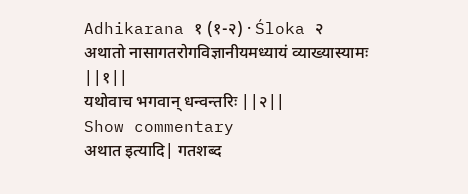Adhikarana १ (१-२) · Śloka २
अथातो नासागतरोगविज्ञानीयमध्यायं व्याख्यास्यामः ||१||
यथोवाच भगवान् धन्वन्तरिः ||२||
Show commentary
अथात इत्यादि| गतशब्द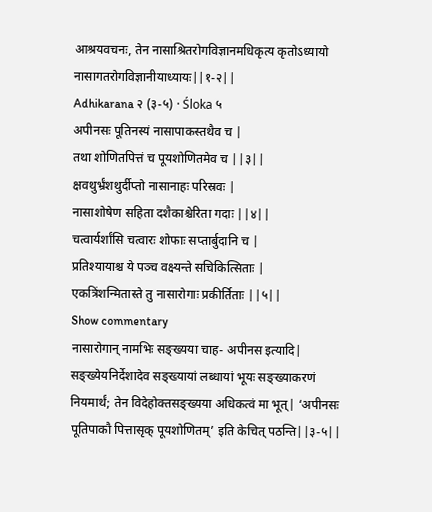आश्रयवचनः, तेन नासाश्रितरोगविज्ञानमधिकृत्य कृतोऽध्यायो नासागतरोगविज्ञानीयाध्यायः||१-२||
Adhikarana २ (३-५) · Śloka ५
अपीनसः पूतिनस्यं नासापाकस्तथैव च |
तथा शोणितपित्तं च पूयशोणितमेव च ||३||
क्षवथुर्भ्रंशथुर्दीप्तो नासानाहः परिस्रवः |
नासाशोषेण सहिता दशैकाश्चेरिता गदाः ||४||
चत्वार्यर्शांसि चत्वारः शोफाः सप्तार्बुदानि च |
प्रतिश्यायाश्च ये पञ्च वक्ष्यन्ते सचिकित्सिताः |
एकत्रिंशन्मितास्ते तु नासारोगाः प्रकीर्तिताः ||५||
Show commentary
नासारोगान् नामभिः सङ्ख्यया चाह- अपीनस इत्यादि| सङ्ख्येयनिर्देशादेव सङ्ख्यायां लब्धायां भूयः सङ्ख्याकरणं नियमार्थं; तेन विदेहोक्तसङ्ख्यया अधिकत्वं मा भूत्| ‘अपीनसः पूतिपाकौ पित्तासृक् पूयशोणितम्’ इति केचित् पठन्ति||३-५||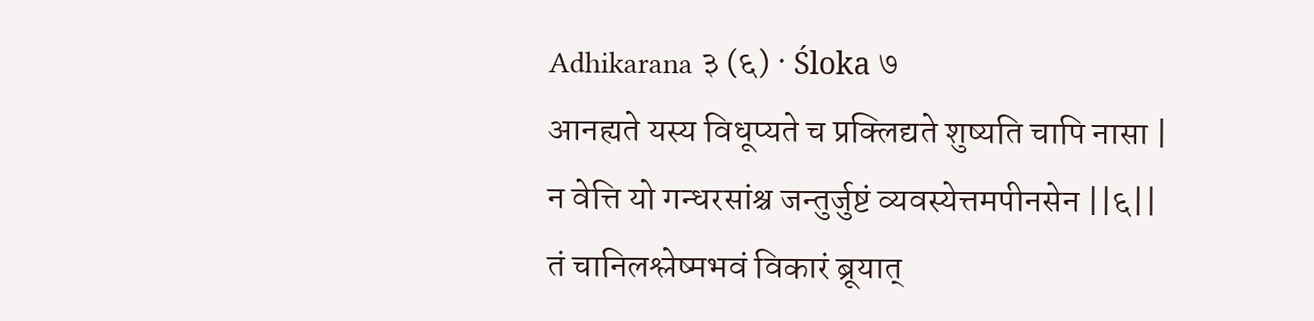Adhikarana ३ (६) · Śloka ७
आनह्यते यस्य विधूप्यते च प्रक्लिद्यते शुष्यति चापि नासा |
न वेत्ति यो गन्धरसांश्च जन्तुर्जुष्टं व्यवस्येत्तमपीनसेन ||६||
तं चानिलश्लेष्मभवं विकारं ब्रूयात्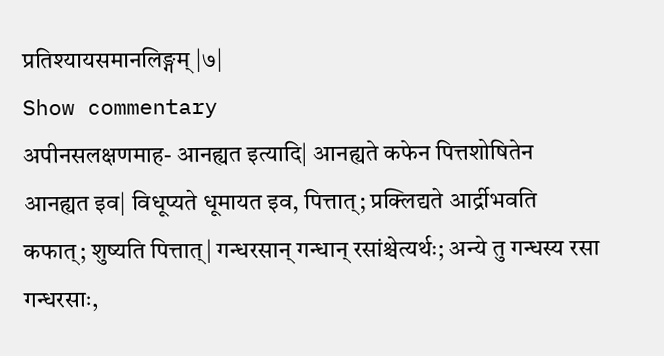प्रतिश्यायसमानलिङ्गम् |७|
Show commentary
अपीनसलक्षणमाह- आनह्यत इत्यादि| आनह्यते कफेन पित्तशोषितेन आनह्यत इव| विधूप्यते धूमायत इव, पित्तात्; प्रक्लिद्यते आर्द्रीभवति कफात्; शुष्यति पित्तात्| गन्धरसान् गन्धान् रसांश्चेत्यर्थः; अन्ये तु गन्धस्य रसा गन्धरसाः,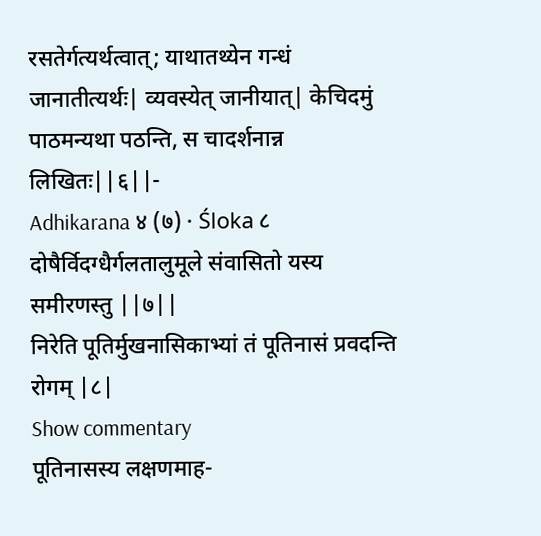रसतेर्गत्यर्थत्वात्; याथातथ्येन गन्धं जानातीत्यर्थः| व्यवस्येत् जानीयात्| केचिदमुं पाठमन्यथा पठन्ति, स चादर्शनान्न लिखितः||६||-
Adhikarana ४ (७) · Śloka ८
दोषैर्विदग्धैर्गलतालुमूले संवासितो यस्य समीरणस्तु ||७||
निरेति पूतिर्मुखनासिकाभ्यां तं पूतिनासं प्रवदन्ति रोगम् |८|
Show commentary
पूतिनासस्य लक्षणमाह-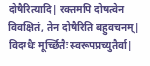दोषैरित्यादि| रक्तमपि दोषत्वेन विवक्षितं, तेन दोषैरिति बहुवचनम्| विदग्धैः मूर्च्छितैः स्वरूपप्रच्युतैर्वा|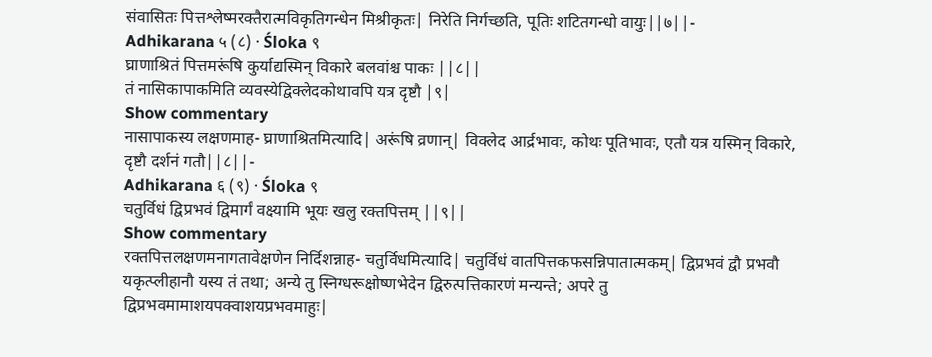संवासितः पित्तश्लेष्मरक्तैरात्मविकृतिगन्धेन मिश्रीकृतः| निरेति निर्गच्छति, पूतिः शटितगन्धो वायुः||७||-
Adhikarana ५ (८) · Śloka ९
घ्राणाश्रितं पित्तमरूंषि कुर्याद्यस्मिन् विकारे बलवांश्च पाकः ||८||
तं नासिकापाकमिति व्यवस्येद्विक्लेदकोथावपि यत्र दृष्टौ |९|
Show commentary
नासापाकस्य लक्षणमाह- घ्राणाश्रितमित्यादि| अरूंषि व्रणान्| विक्लेद आर्द्रभावः, कोथः पूतिभावः, एतौ यत्र यस्मिन् विकारे, दृष्टौ दर्शनं गतौ||८||-
Adhikarana ६ (९) · Śloka ९
चतुर्विधं द्विप्रभवं द्विमार्गं वक्ष्यामि भूयः खलु रक्तपित्तम् ||९||
Show commentary
रक्तपित्तलक्षणमनागतावेक्षणेन निर्दिशन्नाह- चतुर्विधमित्यादि| चतुर्विधं वातपित्तकफसन्निपातात्मकम्| द्विप्रभवं द्वौ प्रभवौ यकृत्प्लीहानौ यस्य तं तथा; अन्ये तु स्निग्धरूक्षोष्णभेदेन द्विरुत्पत्तिकारणं मन्यन्ते; अपरे तु द्विप्रभवमामाशयपक्वाशयप्रभवमाहुः|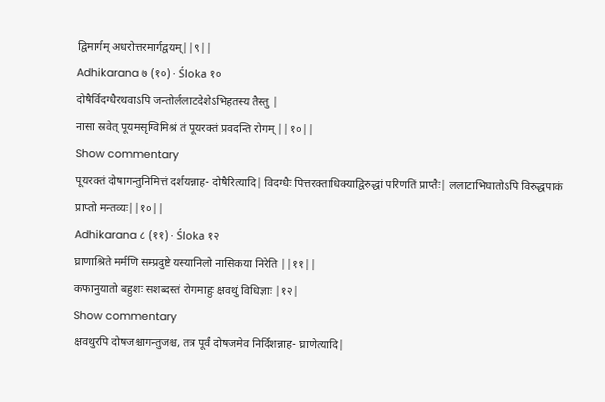द्विमार्गम् अधरोत्तरमार्गद्वयम्||९||
Adhikarana ७ (१०) · Śloka १०
दोषैर्विदग्धैरथवाऽपि जन्तोर्ललाटदेशेऽभिहतस्य तैस्तु |
नासा स्रवेत् पूयमसृग्विमिश्रं तं पूयरक्तं प्रवदन्ति रोगम् ||१०||
Show commentary
पूयरक्तं दोषागन्तुनिमित्तं दर्शयन्नाह- दोषैरित्यादि| विदग्धैः पित्तरक्ताधिक्याद्विरुद्धां परिणतिं प्राप्तैः| ललाटाभिघातोऽपि विरुद्धपाकं प्राप्तो मन्तव्यः||१०||
Adhikarana ८ (११) · Śloka १२
घ्राणाश्रिते मर्मणि सम्प्रदुष्टे यस्यानिलो नासिकया निरेति ||११||
कफानुयातो बहुशः सशब्दस्तं रोगमाहुः क्षवथुं विधिज्ञाः |१२|
Show commentary
क्षवथुरपि दोषजश्चागन्तुजश्च, तत्र पूर्वं दोषजमेव निर्दिशन्नाह- घ्राणेत्यादि|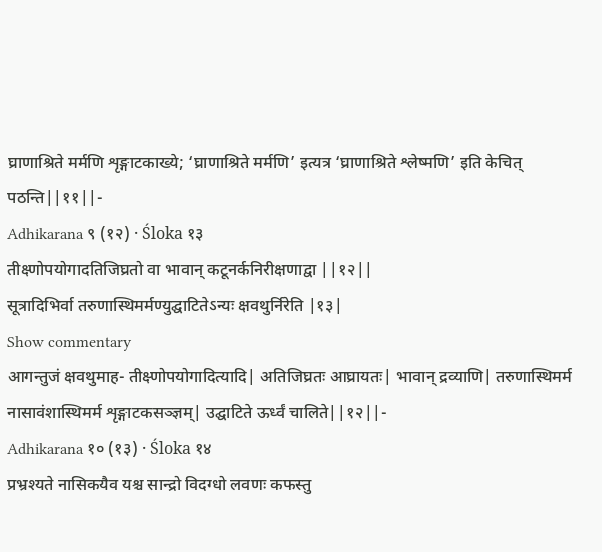घ्राणाश्रिते मर्मणि शृङ्गाटकाख्ये; ‘घ्राणाश्रिते मर्मणि’ इत्यत्र ‘घ्राणाश्रिते श्लेष्मणि’ इति केचित् पठन्ति||११||-
Adhikarana ९ (१२) · Śloka १३
तीक्ष्णोपयोगादतिजिघ्रतो वा भावान् कटूनर्कनिरीक्षणाद्वा ||१२||
सूत्रादिभिर्वा तरुणास्थिमर्मण्युद्घाटितेऽन्यः क्षवथुर्निरेति |१३|
Show commentary
आगन्तुजं क्षवथुमाह- तीक्ष्णोपयोगादित्यादि| अतिजिघ्रतः आघ्रायतः| भावान् द्रव्याणि| तरुणास्थिमर्म नासावंशास्थिमर्म शृङ्गाटकसञ्ज्ञम्| उद्घाटिते ऊर्ध्वं चालिते||१२||-
Adhikarana १० (१३) · Śloka १४
प्रभ्रश्यते नासिकयैव यश्च सान्द्रो विदग्धो लवणः कफस्तु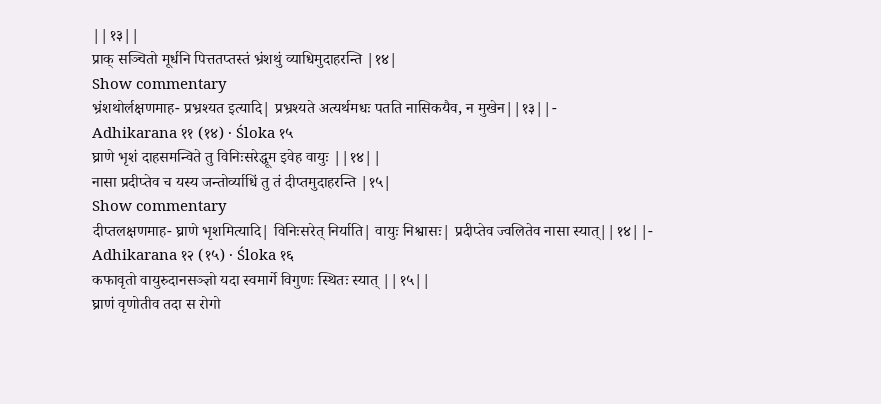||१३||
प्राक् सञ्चितो मूर्धनि पित्ततप्तस्तं भ्रंशथुं व्याधिमुदाहरन्ति |१४|
Show commentary
भ्रंशथोर्लक्षणमाह- प्रभ्रश्यत इत्यादि| प्रभ्रश्यते अत्यर्थमधः पतति नासिकयैव, न मुखेन||१३||-
Adhikarana ११ (१४) · Śloka १५
घ्राणे भृशं दाहसमन्विते तु विनिःसरेद्धूम इवेह वायुः ||१४||
नासा प्रदीप्तेव च यस्य जन्तोर्व्याधिं तु तं दीप्तमुदाहरन्ति |१५|
Show commentary
दीप्तलक्षणमाह- घ्राणे भृशमित्यादि| विनिःसरेत् निर्याति| वायुः निश्वासः| प्रदीप्तेव ज्वलितेव नासा स्यात्||१४||-
Adhikarana १२ (१५) · Śloka १६
कफावृतो वायुरुदानसञ्ज्ञो यदा स्वमार्गे विगुणः स्थितः स्यात् ||१५||
घ्राणं वृणोतीव तदा स रोगो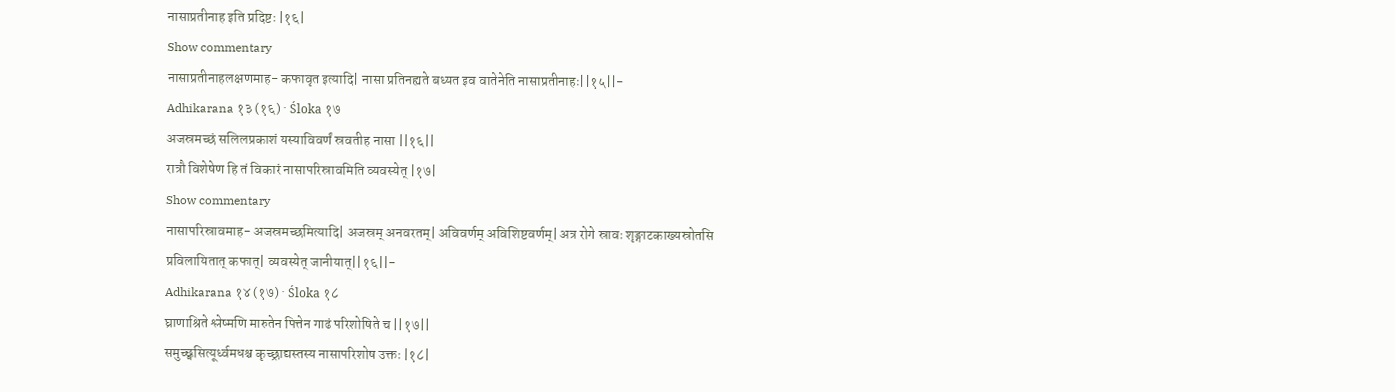नासाप्रतीनाह इति प्रदिष्टः |१६|
Show commentary
नासाप्रतीनाहलक्षणमाह- कफावृत इत्यादि| नासा प्रतिनह्यते बध्यत इव वातेनेति नासाप्रतीनाहः||१५||-
Adhikarana १३ (१६) · Śloka १७
अजस्रमच्छं सलिलप्रकाशं यस्याविवर्णं स्रवतीह नासा ||१६||
रात्रौ विशेषेण हि तं विकारं नासापरिस्रावमिति व्यवस्येत् |१७|
Show commentary
नासापरिस्रावमाह- अजस्रमच्छमित्यादि| अजस्रम् अनवरतम्| अविवर्णम् अविशिष्टवर्णम्| अत्र रोगे स्रावः शृङ्गाटकाख्यस्रोतसि प्रविलायितात् कफात्| व्यवस्येत् जानीयात्||१६||-
Adhikarana १४ (१७) · Śloka १८
घ्राणाश्रिते श्लेष्मणि मारुतेन पित्तेन गाढं परिशोषिते च ||१७||
समुच्छ्वसित्यूर्ध्वमधश्च कृच्छ्राद्यस्तस्य नासापरिशोष उक्तः |१८|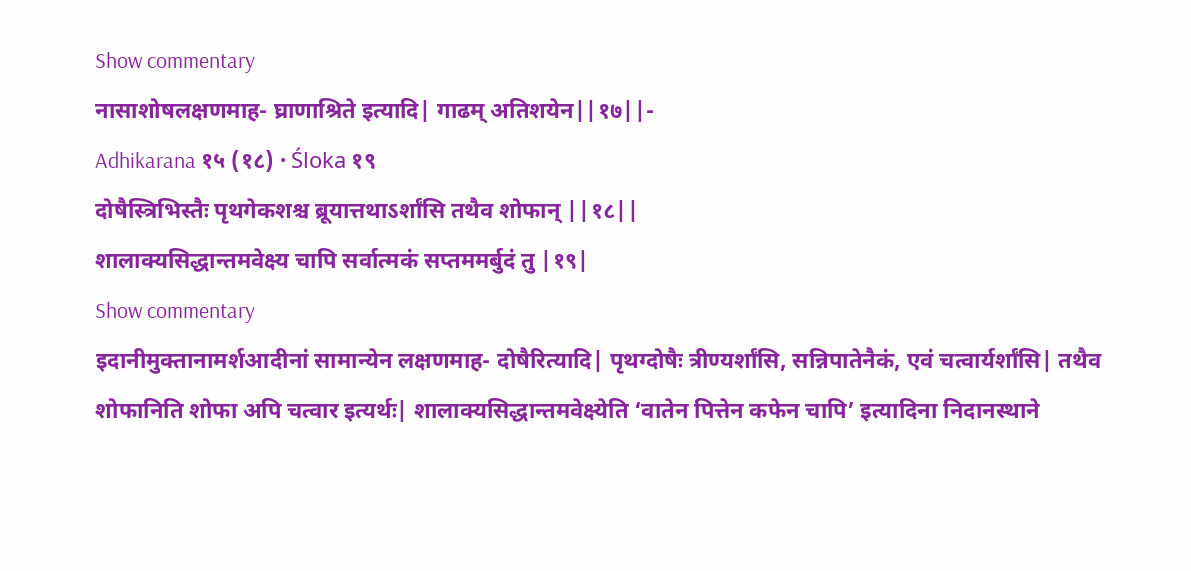Show commentary
नासाशोषलक्षणमाह- घ्राणाश्रिते इत्यादि| गाढम् अतिशयेन||१७||-
Adhikarana १५ (१८) · Śloka १९
दोषैस्त्रिभिस्तैः पृथगेकशश्च ब्रूयात्तथाऽर्शांसि तथैव शोफान् ||१८||
शालाक्यसिद्धान्तमवेक्ष्य चापि सर्वात्मकं सप्तममर्बुदं तु |१९|
Show commentary
इदानीमुक्तानामर्शआदीनां सामान्येन लक्षणमाह- दोषैरित्यादि| पृथग्दोषैः त्रीण्यर्शांसि, सन्निपातेनैकं, एवं चत्वार्यर्शांसि| तथैव शोफानिति शोफा अपि चत्वार इत्यर्थः| शालाक्यसिद्धान्तमवेक्ष्येति ‘वातेन पित्तेन कफेन चापि’ इत्यादिना निदानस्थाने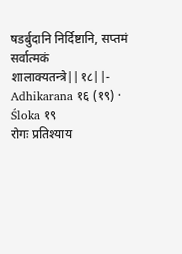षडर्बुदानि निर्दिष्टानि, सप्तमं सर्वात्मकं शालाक्यतन्त्रे||१८||-
Adhikarana १६ (१९) · Śloka १९
रोगः प्रतिश्याय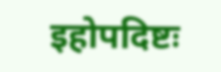इहोपदिष्टः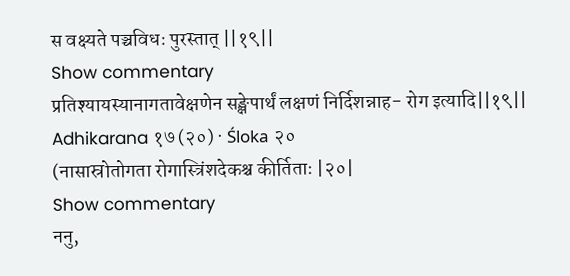स वक्ष्यते पञ्चविधः पुरस्तात् ||१९||
Show commentary
प्रतिश्यायस्यानागतावेक्षणेन सङ्क्षेपार्थं लक्षणं निर्दिशन्नाह- रोग इत्यादि||१९||
Adhikarana १७ (२०) · Śloka २०
(नासास्रोतोगता रोगास्त्रिंशदेकश्च कीर्तिताः |२०|
Show commentary
ननु,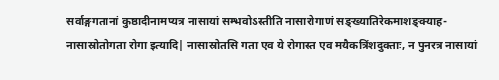सर्वाङ्गगतानां कुष्ठादीनामप्यत्र नासायां सम्भवोऽस्तीति नासारोगाणं सङ्ख्यातिरेकमाशङ्क्याह- नासास्रोतोगता रोगा इत्यादि| नासास्रोतसि गता एव ये रोगास्त एव मयैकत्रिंशदुक्ताः, न पुनरत्र नासायां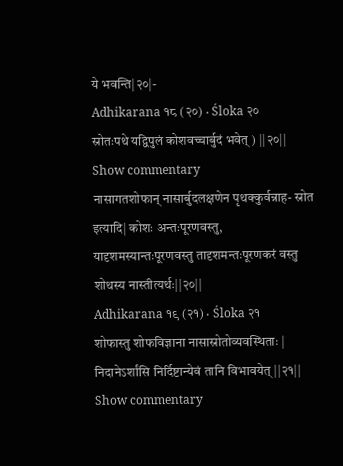ये भवन्ति|२०|-
Adhikarana १८ (२०) · Śloka २०
स्रोतःपथे यद्विपुलं कोशवच्चार्बुदं भवेत् ) ||२०||
Show commentary
नासागतशोफान् नासार्बुदलक्षणेन पृथक्कुर्वन्नाह- स्रोत इत्यादि| कोशः अन्तःपूरणवस्तु, यादृशमस्यान्तःपूरणवस्तु तादृशमन्तःपूरणकरं वस्तु शोथस्य नास्तीत्यर्थः||२०||
Adhikarana १९ (२१) · Śloka २१
शोफास्तु शोफविज्ञाना नासास्रोतोव्यवस्थिताः |
निदानेऽर्शांसि निर्दिष्टान्येवं तानि विभावयेत् ||२१||
Show commentary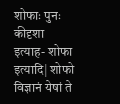शोफाः पुनः कीदृशा इत्याह- शोफा इत्यादि| शोफो विज्ञानं येषां ते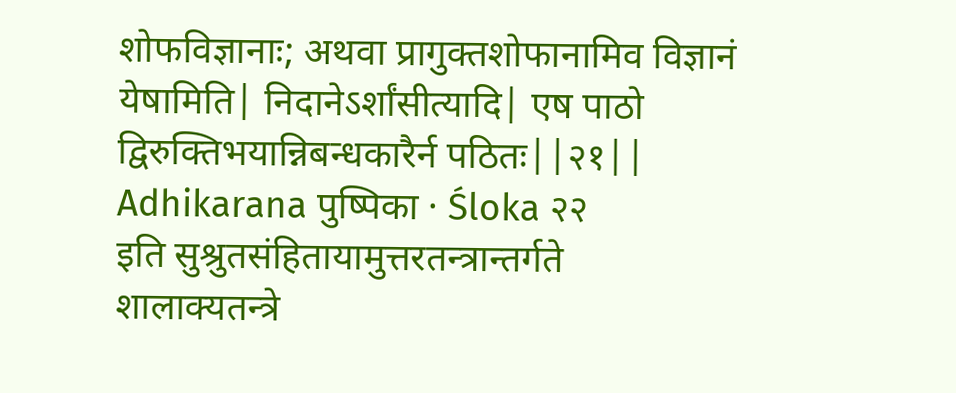शोफविज्ञानाः; अथवा प्रागुक्तशोफानामिव विज्ञानं येषामिति| निदानेऽर्शांसीत्यादि| एष पाठो द्विरुक्तिभयान्निबन्धकारैर्न पठितः||२१||
Adhikarana पुष्पिका · Śloka २२
इति सुश्रुतसंहितायामुत्तरतन्त्रान्तर्गते शालाक्यतन्त्रे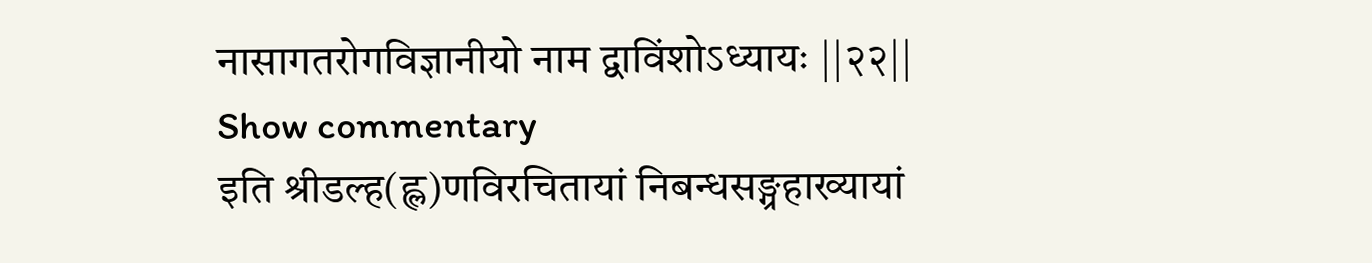नासागतरोगविज्ञानीयो नाम द्वाविंशोऽध्यायः ||२२||
Show commentary
इति श्रीडल्ह(ह्ल)णविरचितायां निबन्धसङ्ग्रहाख्यायां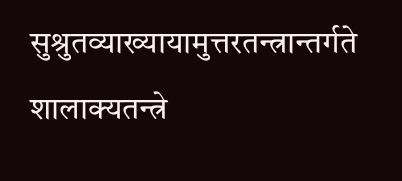सुश्रुतव्याख्यायामुत्तरतन्त्रान्तर्गते शालाक्यतन्त्रे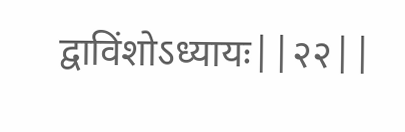द्वाविंशोऽध्यायः||२२||